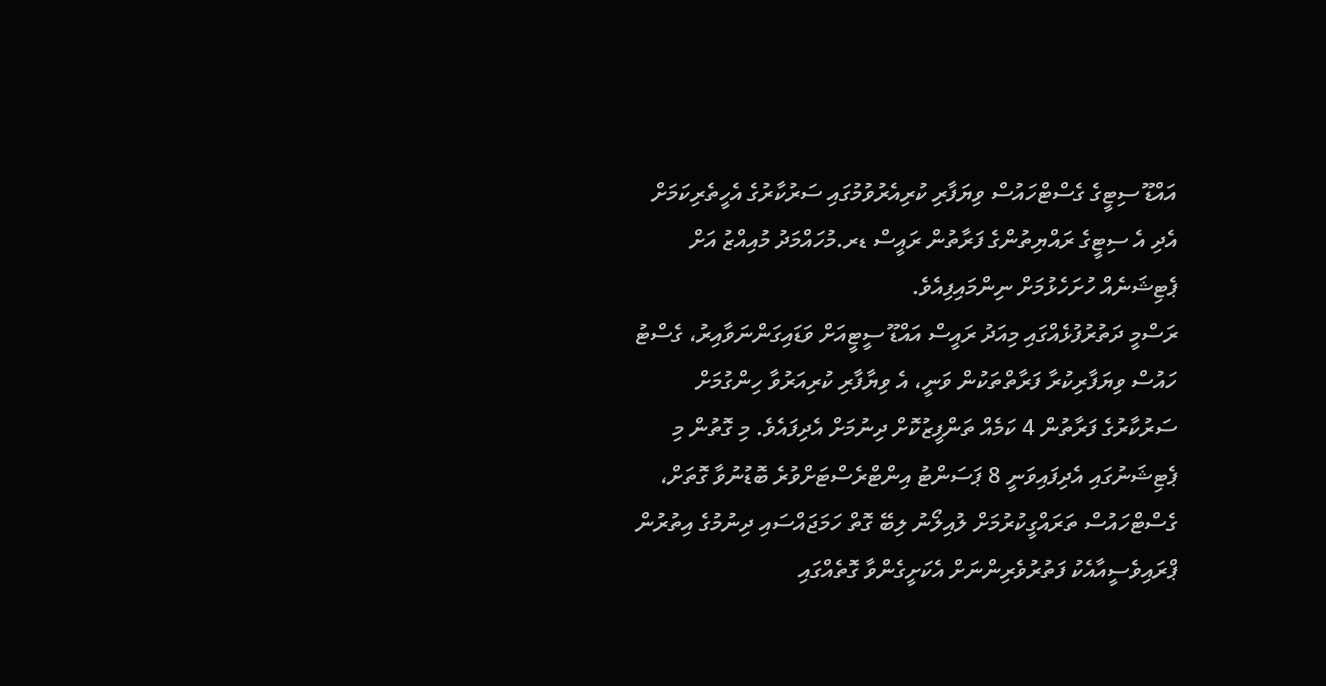އައްޑޫ ސިޓީގެ ގެސްޓްހައުސް ވިޔަފާރި ކުރިއެރުވުމުގައި ސަރުކާރުގެ އެހީތެރިކަމަށް އެދި އެ ސިޓީގެ ރައްޔިތުންގެ ފަރާތުން ރައީސް ޑރ.މުހައްމަދު މުއިއްޒު އަށް ޕެޓިޝަނެއް ހުށަހެޅުމަށް ނިންމައިފިއެވެ.
ރަސްމީ ދަތުރުފުޅެއްގައި މިއަދު ރައީސް އައްޑޫ ސީޓީއަށް ވަޑައިގަންނަވާއިރު، ގެސްޓު ހައުސް ވިޔަފާރިކުރާ ފަރާތްތަކުން ވަނީ، އެ ވިޔާފާރި ކުރިއަރުވާ ހިންގުމަށް ސަރުކާރުގެ ފަރާތުން 4 ކަމެއް ތަންފީޒުކޮށް ދިނުމަށް އެދިފައެވެ. މި ގޮތުން މި ޕެޓިޝަނުގައި އެދިފައިވަނީ 8 ޕަސަންޓު އިންޓްރެސްޓަށްވުރެ ބޮޑުނުވާ ގޮތަށް، ގެސްޓްހައުސް ތަރައްގީކުރުމަށް ލުއިލޯނު ލިބޭ ގޮތް ހަމަޖައްސައި ދިނުމުގެ އިތުރުން ޕްރައިވެސީއާއެކު ފަތުރުވެރިންނަށް އެކަށީގެންވާ ގޮތެއްގައި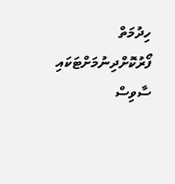ހިދުމަތް ފޯރުކޮށްދިނުމަށްޓަކައި ސާވިސް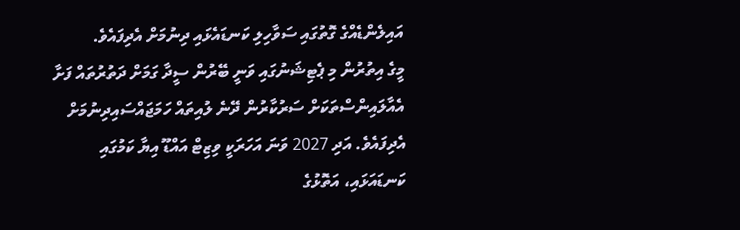އައިލެންޑެއްގެ ގޮތުގައި ސަވާހިލި ކަނޑައެޅައި ދިނުމަށް އެދިފައެވެ.
މީގެ އިތުރުން މި ޕެޓިޝަނުގައި ވަނީ ބޭރުން ސީދާ ގަމަށް ދަތުރުތައް ފަށާ އެއާލައިންސްތަކަށް ސަރުކާރުން ދޭނެ ލުއިތައް ހަމަޖައްސައިދިނުމަށް އެދިފައެވެ. އަދި 2027 ވަނަ އަހަރަކީ ވިޒިޓް އައްޑޫ އިޔާ ކަމުގައި ކަނޑައަޅައި، އަތޮޅުގެ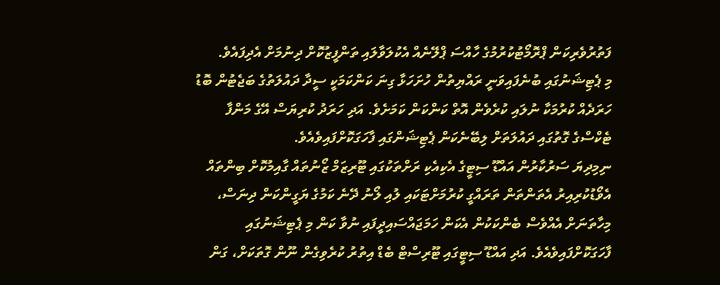ފަތުރުވެރިކަން ޕްރޮމޯޓުކުރުމުގެ ހާއްސަ ޕްލޭނެއް އެކުލަވާލައި ތަންފީޒުކޮށް ދިނުމަށް އެދިފައެވެ.
މި ޕެޓިޝަނުގައި ބުނެފައިވަނީ ރައްޔިތުން ހުށަހަޅާ ގިނަ ކަންކަމަކީ ސީދާ ދައުލަތުގެ ބަޖެޓުން ބޮޑު ހަރަދެއް ކުރުމަކާ ނުލައި ކުރެވެން އޮތް ކަންކަން ކަމަށެވެ. އަދި ހަރަދު ކުރިޔަސް އޭގެ މަންފާ ޓެކްސްގެ ގޮތުގައި ދައުލަތަށް ލިބޭނެކަން ޕެޓިޝަންގައި ފާހަގަކޮށްފައިވެއެވެ.
ނިމިދިޔަ ސަރުކާރުން އައްޑޫ ސިޓީގެ އެކިއެކި ރަށްތަކުގައި ޓޫރިޒަމް ޒޯނުތައް ގާއިމުކޮށް ބިންތައް އެވޯޑުކުރިއިރު އެތަންތަން ތަރައްގީ ކުރުމަށްޓަކައި ލުއި ލޯނު ދޭނެ ކަމުގެ ޔަގީންކަން ދިނަސް، މިހާތަނަށް އެއްވެސް ބެންކަކުން އެކަން ހަމަޖައްސައިދީފައި ނުވާ ކަން މި ޕެޓިޝަނުގައި ފާހަގަކޮށްފައިވެއެވެ. އަދި އައްޑޫ ސިޓީގައި ޓޫރިސްޓް ބެޑް އިތުރު ކުރެވިގެން ނޫން ގޮތަކަށް، ގަން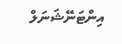އިންޓަނޭޝަނަލް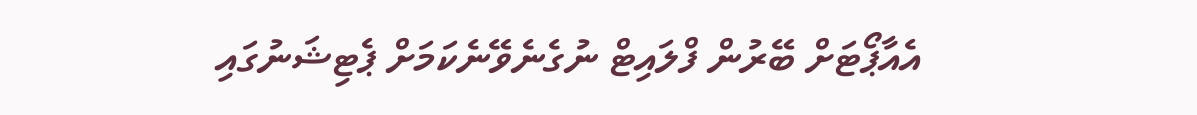އެއާޕޯޓަށް ބޭރުން ފްލައިޓް ނުގެނެވޭނެކަމަށް ޕެޓިޝަނުގައި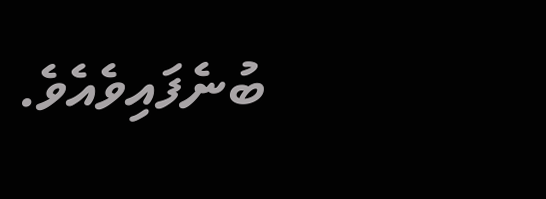ބުނެފައިވެއެވެ.